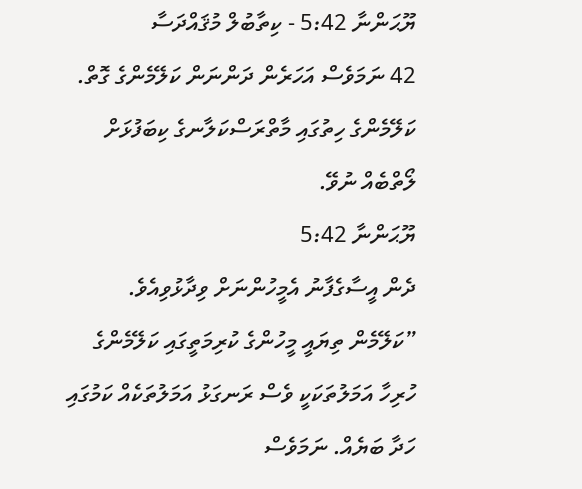ޔޫޙަންނާ 5:42 - ކިތާބުލް މުޤައްދަސާ
42 ނަމަވެސް އަހަރެން ދަންނަން ކަލޭމެންގެ ގޮތް. ކަލޭމެންގެ ހިތުގައި މާތްރަސްކަލާނގެ ކިބަފުޅަށް ލޯތްބެއް ނުވޭ.
ޔޫޙަންނާ 5:42
ދެން އީސާގެފާނު އެމީހުންނަށް ވިދާޅުވިއެވެ. ”ކަލޭމެން ތިޔައީ މީހުންގެ ކުރިމަތީގައި ކަލޭމެންގެ ހުރިހާ އަމަލުތަކަކީ ވެސް ރަނގަޅު އަމަލުތަކެއް ކަމުގައި ހަދާ ބަޔެއް. ނަމަވެސް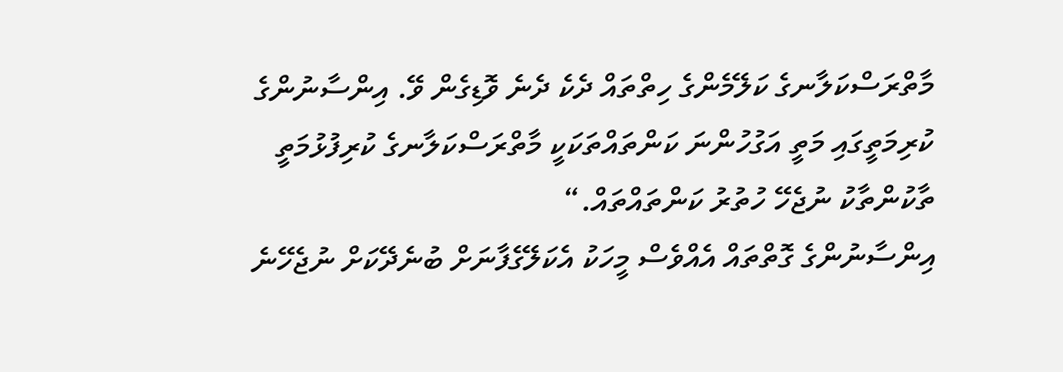މާތްރަސްކަލާނގެ ކަލޭމެންގެ ހިތްތައް ދެކެ ދެނެ ވޮޑިގެން ވޭ. އިންސާނުންގެ ކުރިމަތީގައި މަތީ އަގުހުންނަ ކަންތައްތަކަކީ މާތްރަސްކަލާނގެ ކުރިފުޅުމަތީ ތާކުންތާކު ނުޖެހޭ ހުތުރު ކަންތައްތައް.“
އިންސާނުންގެ ގޮތްތައް އެއްވެސް މީހަކު އެކަލޭގެފާނަށް ބުނެދޭކަށް ނުޖެހޭނެ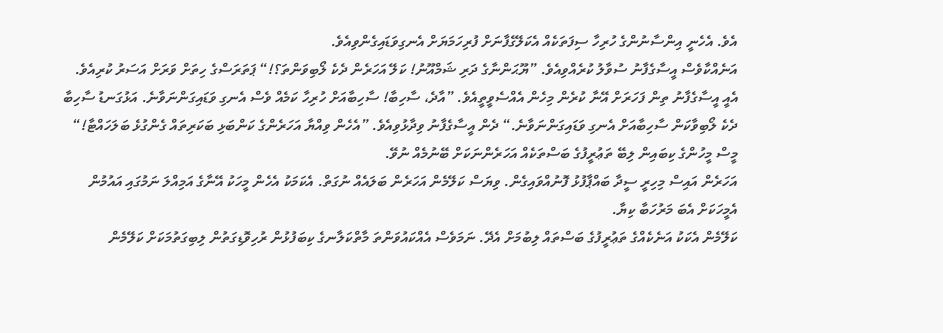އެވެ. އެހެނީ އިންސާނުންގެ ހުރިހާ ސިފަތަކެއް އެކަލޭގެފާނަށް ފުރިހަމަޔަށް އެނގިވަޑައިގެންވިއެވެ.
އަނެއްކާވެސް އީސާގެފާނު ސުވާލު ކުރެއްވިއެވެ. ”ޔޫޙަންނާގެ ދަރި ޝަމްއޫނު! ކަލޭ އަހަރެން ދެކެ ލޯބިވަންތަ؟!“ ޕަތަރަސްގެ ހިތަށް ވަރަށް އަސަރު ކުރިއެވެ. އެއީ އީސާގެފާނު ތިން ފަހަރަށް އޭނާ ކުރެން މިހެން އެއްސެވީތީއެވެ. ”އާދެ، ސާހިބާ! ސާހިބާއަށް ހުރިހާ ކަމެއް ވެސް އެނގި ވަޑައިގަންނަވާނެ. އަޅުގަނޑު ސާހިބާ ދެކެ ލޯބިވާކަން ސާހިބާއަށް އެނގި ވަޑައިގަންނަވާނެ.“ ދެން އީސާގެފާނު ވިދާޅުވިއެވެ. ”އެހެން ވިއްޔާ އަހަރެންގެ ކަންބަޅި ބަކަރިތައް ގެންގުޅެ ބަލަހައްޓާ!“
މީސް މީހުންގެ ކިބައިން ލިބޭ ތަޢުރީފުގެ ބަސްތަކެއް އަހަރެންނަކަށް ބޭނުމެއް ނުވޭ.
އަހަރެން އައިސް މިހިރީ ސީދާ ބައްޕާފުޅު ފޮނުއްވައިގެން. ވިޔަސް ކަލޭމެން އަހަރެން ބަލައެއް ނުގަތް. އެކަމަކު އެހެން މީހަކު އޭނާގެ އަމިއްލަ ނަމުގައި އައުމުން އެމީހަކަށް އެބަ މަރުހަބާ ކިޔާ.
ކަލޭމެން އެކަކު އަނެކެއްގެ ތަޢުރީފުގެ ބަސްތައް ލިބުމަށް އެދޭ. ނަމަވެސް އެއްކައުވަންތަ މާތްކަލާނގެ ކިބަފުޅުން ރުހިވޮޑިގަތުން ލިބިގަތުމަކަށް ކަލޭމެން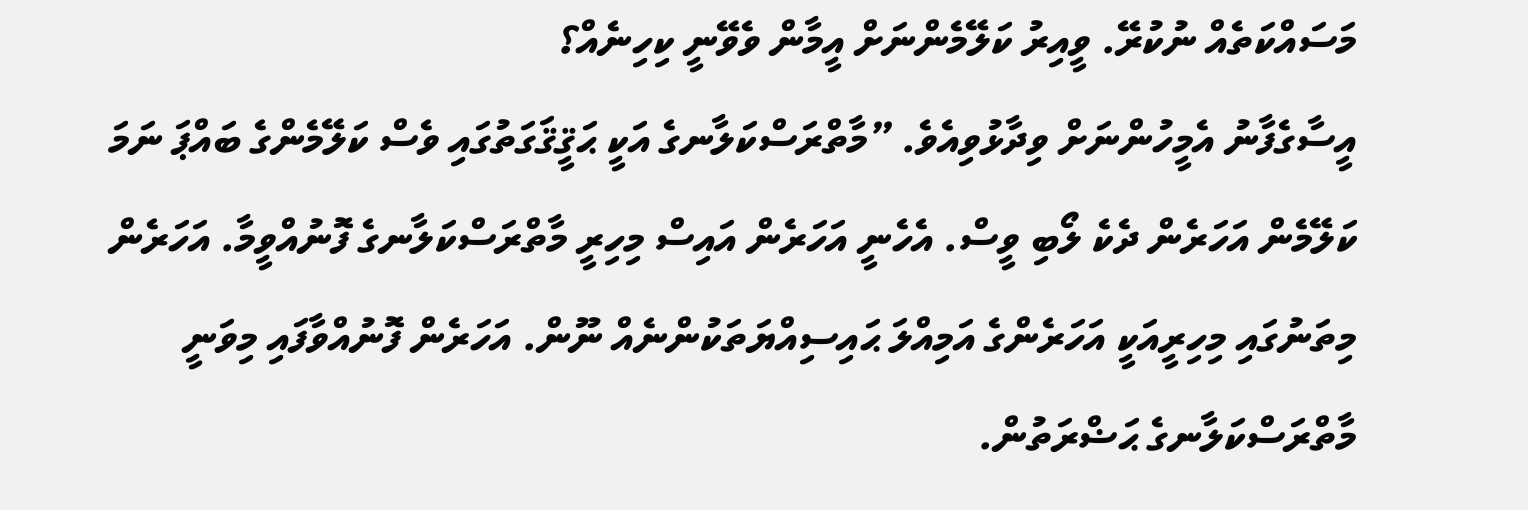މަސައްކަތެއް ނުކުރޭ. ވީއިރު ކަލޭމެންނަށް އީމާން ވެވޭނީ ކިހިނެއް؟
އީސާގެފާނު އެމީހުންނަށް ވިދާޅުވިއެވެ. ”މާތްރަސްކަލާނގެ އަކީ ޙަޤީޤަގަތުގައި ވެސް ކަލޭމެންގެ ބައްޕަ ނަމަ ކަލޭމެން އަހަރެން ދެކެ ލޯބި ވީސް. އެހެނީ އަހަރެން އައިސް މިހިރީ މާތްރަސްކަލާނގެ ފޮނުއްވީމާ. އަހަރެން މިތަނުގައި މިހިރީއަކީ އަހަރެންގެ އަމިއްލަ ޙައިސިއްޔަތަކުންނެއް ނޫން. އަހަރެން ފޮނުއްވާފައި މިވަނީ މާތްރަސްކަލާނގެ ޙަޟްރަތުން.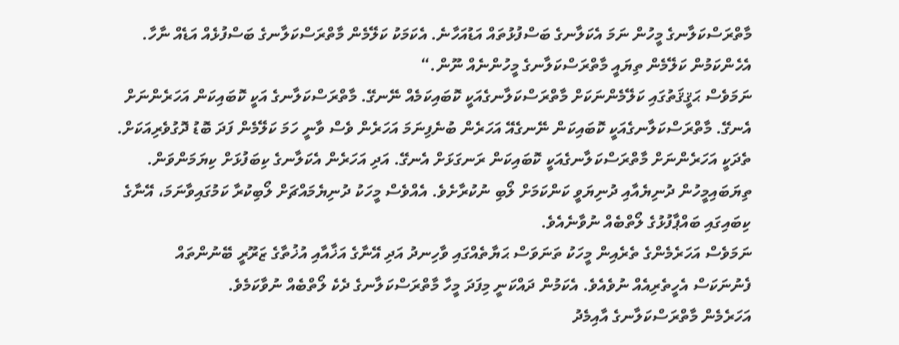މާތްރަސްކަލާނގެ މީހުން ނަމަ އެކަލާނގެ ބަސްފުޅުތައް އަޑުއަހާނެ. އެކަމަކު ކަލޭމެން މާތްރަސްކަލާނގެ ބަސްފުޅެއް އަޑެއް ނާހާ. އެހެންކަމުން ކަލޭމެން ތިޔައީ މާތްރަސްކަލާނގެ މީހުންނެއް ނޫން.“
ނަމަވެސް ޙަޤީޤަތުގައި ކަލޭމެންނަކަށް މާތްރަސްކަލާނގެއަކީ ކޮބައިކަމެއް ނޭނގޭ. މާތްރަސްކަލާނގެ އަކީ ކޮބައިކަން އަހަރެންނަށް އެނގޭ. މާތްރަސްކަލާނގެއަކީ ކޮބައިކަން ނޭނގެއޭ އަހަރެން ބުނެފިނަމަ އަހަރެން ވެސް ވާނީ ހަމަ ކަލޭމެން ފަދަ ބޮޑު ދޮގުވެރިއަކަށް. ތެދަކީ އަހަރެންނަށް މާތްރަސްކަލާނގެއަކީ ކޮބައިކަން ރަނގަޅަށް އެނގޭ. އަދި އަހަރެން އެކަލާނގެ ކިބަފުޅަށް ކިޔަމަންވަން.
ތިޔަބައިމީހުން ދުނިޔެއާއި ދުނިޔަވީ ކަންކަމަށް ލޯބި ނުކުރާށެވެ. އެއްވެސް މީހަކު ދުނިޔެމައްޗަށް ލޯބިކުރާ ކަމުގައިވާނަމަ، އޭނާގެ ކިބައިގައި ބައްޕާފުޅުގެ ލޯތްބެއް ނުވާނެއެވެ.
ނަމަވެސް އަހަރެމެންގެ ތެރެއިން މީހަކު ތަނަވަސް ޙަޔާތެއްގައި ވާހިނދު އަދި އޭނާގެ އަޚާއާއި އުޚުތާގެ ޒަރޫރީ ބޭނުންތައް ފެނުނަކަސް އެހީތެރިއެއް ނުވެއެވެ. އެކަމުން ދައްކަނީ މިފަދަ މީހާ މާތްރަސްކަލާނގެ ދެކެ ލޯތްބެއް ނުވާކަމެވެ.
އަހަރެމެން މާތްރަސްކަލާނގެ އާއިމެދު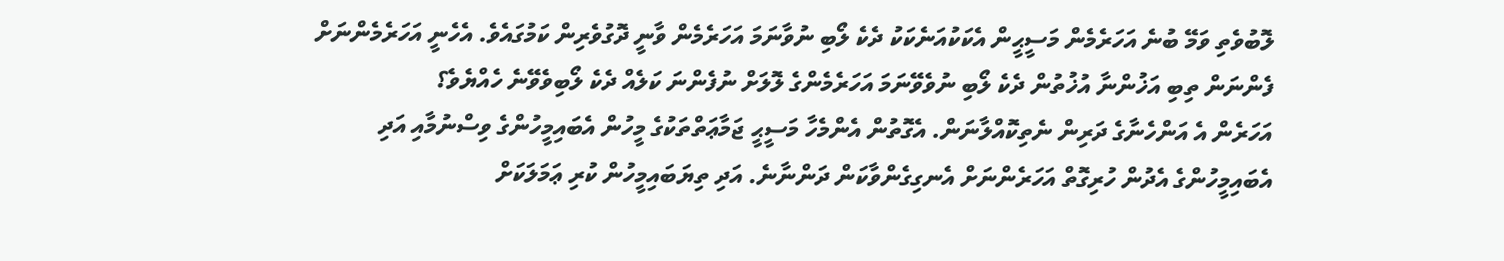ލޮބުވެތި ވަމޭ ބުނެ އަހަރެމެން މަސީޙީން އެކަކުއަނެކަކު ދެކެ ލޯބި ނުވާނަމަ އަހަރެމެން ވާނީ ދޮގުވެރިން ކަމުގައެވެ. އެހެނީ އަހަރެމެންނަށް ފެންނަން ތިބި އަޚުންނާ އުޚުތުން ދެކެ ލޯބި ނުވެވޭނަމަ އަހަރެމެންގެ ލޮލަށް ނުފެންނަ ކަލެއް ދެކެ ލޯބިވެވޭނެ ހެއްޔެވެ؟
އަހަރެން އެ އަންހެނާގެ ދަރިން ނެތިކޮއްލާނަން. އެގޮތުން އެންމެހާ މަސީޙީ ޖަމާޢަތްތަކުގެ މީހުން އެބައިމީހުންގެ ވިސްނުމާއި އަދި އެބައިމީހުންގެ އެދުން ހުރިގޮތް އަހަރެންނަށް އެނގިގެންވާކަން ދަންނާނެ. އަދި ތިޔަބައިމީހުން ކުރި ޢަމަލަކަށް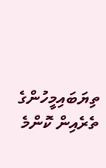ތިޔަބައިމީހުންގެ ތެރެއިން ކޮންމެ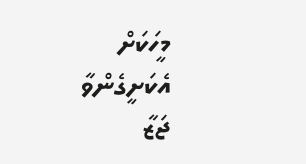މީހަކަށް އެކަށީގެންވާ ޖަޒާ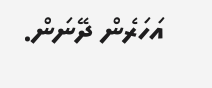އަހަރެން ދޭނަން.